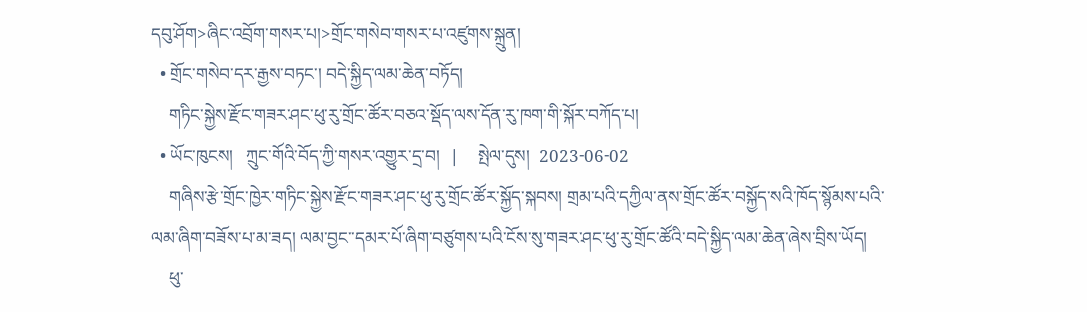དབུ་ཤོག>ཞིང་འབྲོག་གསར་པ།>གྲོང་གསེབ་གསར་པ་འཛུགས་སྐྲུན།
  • གྲོང་གསེབ་དར་རྒྱས་བཏང་། བདེ་སྐྱིད་ལམ་ཆེན་བཏོད།
    གཏིང་སྐྱེས་རྫོང་གཟར་ཤང་ཕུ་རུ་གྲོང་ཚོར་བཅའ་སྡོད་ལས་དོན་རུ་ཁག་གི་སྐོར་བཀོད་པ།
  • ཡོང་ཁུངས།   ཀྲུང་གོའི་བོད་ཀྱི་གསར་འགྱུར་དྲ་བ།   |     སྤེལ་དུས།  2023-06-02
    གཞིས་རྩེ་གྲོང་ཁྱེར་གཏིང་སྐྱེས་རྫོང་གཟར་ཤང་ཕུ་རུ་གྲོང་ཚོར་སྐྱོད་སྐབས། གྲམ་པའི་དཀྱིལ་ནས་གྲོང་ཚོར་བསྐྱོད་སའི་ཁོད་སྙོམས་པའི་ལམ་ཞིག་བཟོས་པ་མ་ཟད། ལམ་བྱང་་དམར་པོ་ཞིག་བཙུགས་པའི་ངོས་སུ་གཟར་ཤང་ཕུ་རུ་གྲོང་ཚོའི་བདེ་སྐྱིད་ལམ་ཆེན་ཞེས་བྲིས་ཡོད།
    ཕུ་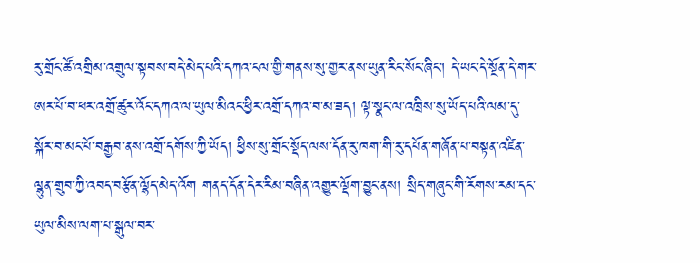རུ་གྲོང་ཚོ་འགྲིམ་འགྲུལ་སྟབས་བདེ་མེད་པའི་དཀའ་ངལ་གྱི་གནས་སུ་གྱར་ནས་ཡུན་རིང་སོང་ཞིང་། དེ་ཡང་དེ་སྔོན་དེ་གར་ཨར་པོ་བ་ཕར་འགྲོ་ཚུར་འོང་དཀའ་ལ་ཡུལ་མིའང་ཕྱིར་འགྲོ་དཀའ་བ་མ་ཟད། ལྟ་སྣང་ལ་འཁྲིས་སུ་ཡོད་པའི་ལམ་དུ་སྐོར་བ་མང་པོ་བརྒྱབ་ནས་འགྲོ་དགོས་ཀྱི་ཡོད། ཕྱིས་སུ་གྲོང་སྡོད་ལས་དོན་རུ་ཁག་གི་རུ་དཔོན་གཞོན་པ་བསྟན་འཛིན་ལྷུན་གྲུབ་ཀྱི་འབད་བརྩོན་ལྷོད་མེད་འོག གནད་དོན་དེར་རིམ་བཞིན་འགྱུར་ལྡོག་བྱུང་ནས། སྲིད་གཞུང་གི་རོགས་རམ་དང་ཡུལ་མིས་ལག་པ་སྒུལ་བར་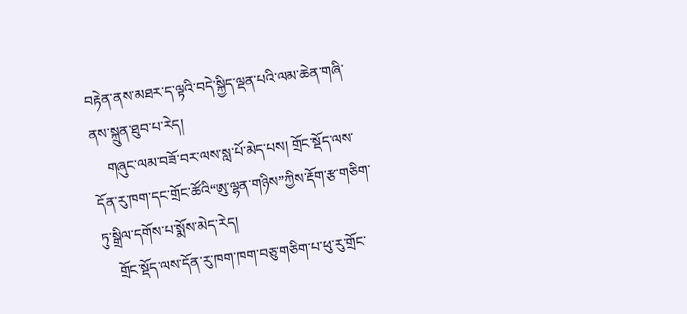བརྟེན་ནས་མཐར་ད་ལྟའི་བདེ་སྐྱིད་ལྡན་པའི་ལམ་ཆེན་གཞི་ནས་སྐྲུན་ཐུབ་པ་རེད།
    གཞུང་ལམ་བཟོ་བར་ལས་སླ་པོ་མེད་པས། གྲོང་སྡོད་ལས་དོན་རུ་ཁག་དང་གྲོང་ཚོའི“ཨུ་ལྷན་གཉིས”ཀྱིས་རྡོག་རྩ་གཅིག་ཏུ་སྒྲིལ་དགོས་པ་སྨོས་མེད་རེད།
    གྲོང་སྡོད་ལས་དོན་རུ་ཁག་ཁག་བཅུ་གཅིག་པ་ཕུ་རུ་གྲོང་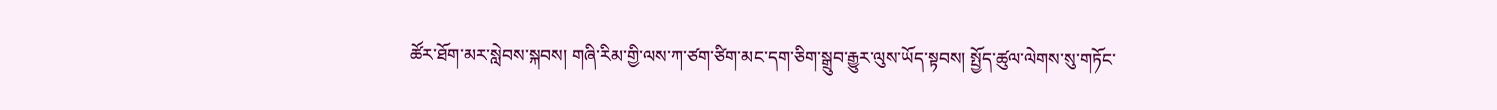ཚོར་ཐོག་མར་སླེབས་སྐབས། གཞི་རིམ་གྱི་ལས་ཀ་ཙག་ཙིག་མང་དག་ཅིག་སྒྲུབ་རྒྱུར་ལུས་ཡོད་སྟབས། སྤྱོད་ཚུལ་ལེགས་སུ་གཏོང་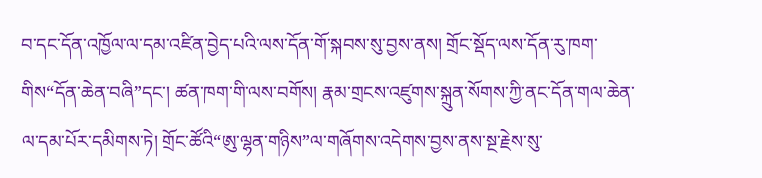བ་དང་དོན་འཁྱོལ་ལ་དམ་འཛིན་བྱེད་པའི་ལས་དོན་གོ་སྐབས་སུ་བྱས་ནས། གྲོང་སྡོད་ལས་དོན་རུ་ཁག་གིས“དོན་ཆེན་བཞི”དང་། ཚན་ཁག་གི་ལས་བགོས། རྣམ་གྲངས་འཛུགས་སྐྲུན་སོགས་ཀྱི་ནང་དོན་གལ་ཆེན་ལ་དམ་པོར་དམིགས་ཏེ། གྲོང་ཚོའི“ཨུ་ལྷན་གཉིས”ལ་གཞོགས་འདེགས་བྱས་ནས་སྔ་རྗེས་སུ་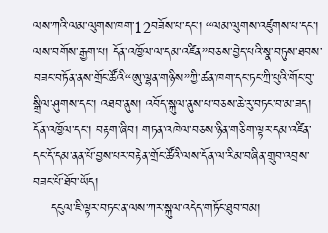ལས་ཀའི་ལམ་ལུགས་ཁག་12བཟོས་པ་དང་། “ལམ་ལུགས་འཛུགས་པ་དང་། ལས་བགོས་རྒྱག་པ། དོན་འཁྱོལ་ལ་དམ་འཛིན”བཅས་བྱེད་པའི་སྣ་བཏུས་ཐབས་བཟང་བཏོན་ནས་གྲོང་ཚོའི“ཨུ་ལྷན་གཉིས”ཀྱི་ཚན་ཁག་དང་ཏང་ཀྲི་པུའི་གོང་བུ་སྒྲིལ་ཤུགས་དང་། འཐབ་ནུས། འབོད་སྐུལ་ནུས་པ་བཅས་ཆེ་རུ་བཏང་བ་མ་ཟད། དོན་འཁྱོལ་དང་། བརྟག་ཞིབ། གཏན་འཁེལ་བཅས་ཉིན་གཅིག་ལྟར་དམ་འཛིན་དང་དོ་དམ་ནན་པོ་བྱས་པར་བརྟེན་གྲོང་ཚོའི་ལས་དོན་ལ་རིམ་བཞིན་གྲུབ་འབྲས་བཟང་པོ་ཐོབ་ཡོད།
    དངུལ་ཇི་ལྟར་བཏང་ན་ལས་ཀར་སྐུལ་འདེད་གཏོང་ཐུབ་བམ།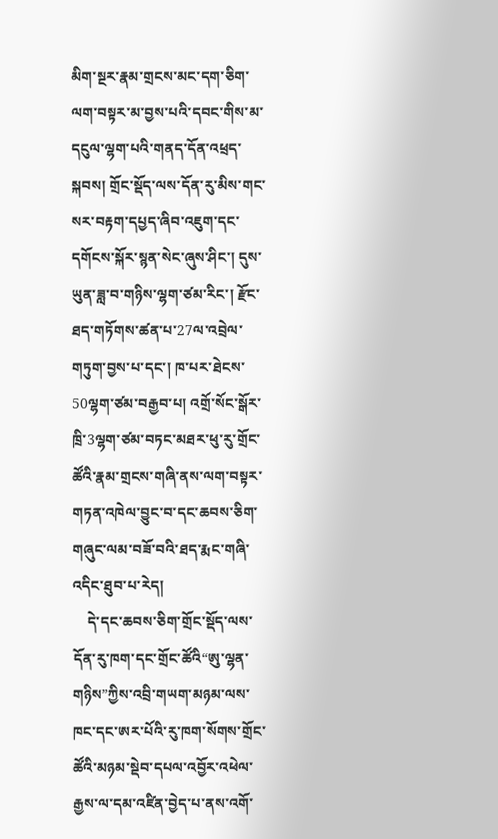མིག་སྔར་རྣམ་གྲངས་མང་དག་ཅིག་ལག་བསྟར་མ་བྱས་པའི་དབང་གིས་མ་དངུལ་ལྷག་པའི་གནད་དོན་འཕྲད་སྐབས། གྲོང་སྡོད་ལས་དོན་རུ་མིས་གང་སར་བརྟག་དཔྱད་ཞིབ་འཇུག་དང་དགོངས་སྐོར་སྙན་སེང་ཞུས་ཤིང་། དུས་ཡུན་ཟླ་བ་གཉིས་ལྷག་ཙམ་རིང་། རྫོང་ཐད་གཏོགས་ཚན་པ་27ལ་འབྲེལ་གཏུག་བྱས་པ་དང་། ཁ་པར་ཐེངས་50ལྷག་ཙམ་བརྒྱབ་པ། འགྲོ་སོང་སྒོར་ཁྲི་3ལྷག་ཙམ་བཏང་མཐར་ཕུ་རུ་གྲོང་ཚོའི་རྣམ་གྲངས་གཞི་ནས་ལག་བསྟར་གཏན་འཁེལ་བྱུང་བ་དང་ཆབས་ཅིག་གཞུང་ལམ་བཟོ་བའི་ཐད་རྨང་གཞི་འདིང་ཐུབ་པ་རེད།
    དེ་དང་ཆབས་ཅིག་གྲོང་སྡོད་ལས་དོན་རུ་ཁག་དང་གྲོང་ཚོའི“ཨུ་ལྷན་གཉིས”ཀྱིས་འབྲི་གཡག་མཉམ་ལས་ཁང་དང་ཨར་པོའི་རུ་ཁག་སོགས་གྲོང་ཚོའི་མཉམ་སྡེབ་དཔལ་འབྱོར་འཕེལ་རྒྱས་ལ་དམ་འཛིན་བྱེད་པ་ནས་འགོ་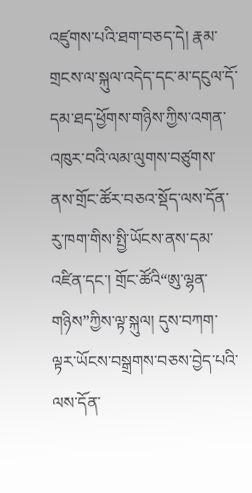འཛུགས་པའི་ཐག་བཅད་དེ། རྣམ་གྲངས་ལ་སྐུལ་འདེད་དང་མ་དངུལ་དོ་དམ་ཐད་ཕྱོགས་གཉིས་ཀྱིས་འགན་འཁུར་བའི་ལམ་ལུགས་བཙུགས་ནས་གྲོང་ཚོར་བཅའ་སྡོད་ལས་དོན་རུ་ཁག་གིས་སྤྱི་ཡོངས་ནས་དམ་འཛིན་དང་། གྲོང་ཚོའི“ཨུ་ལྷན་གཉིས”ཀྱིས་ལྟ་སྐུལ། དུས་བཀག་ལྟར་ཡོངས་བསྒྲགས་བཅས་བྱེད་པའི་ལས་དོན་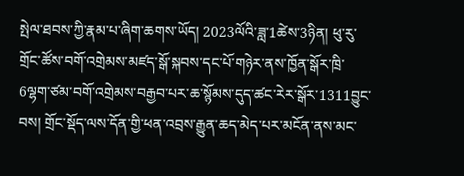སྤེལ་ཐབས་ཀྱི་རྣམ་པ་ཞིག་ཆགས་ཡོད། 2023ལོའི་ཟླ་1ཚེས་3ཉིན། ཕུ་རུ་གྲོང་ཚོས་བགོ་འགྲེམས་མཛད་སྒོ་སྐབས་དང་པོ་གཉེར་ནས་ཁྱོན་སྒོར་ཁྲི་6ལྷག་ཙམ་བགོ་འགྲེམས་བརྒྱབ་པར་ཆ་སྙོམས་དུད་ཚང་རེར་སྒོར་1311བྱུང་བས། གྲོང་སྡོད་ལས་དོན་གྱི་ཕན་འབྲས་རྒྱུན་ཆད་མེད་པར་མངོན་ནས་མང་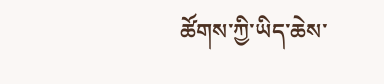ཚོགས་ཀྱི་ཡིད་ཆེས་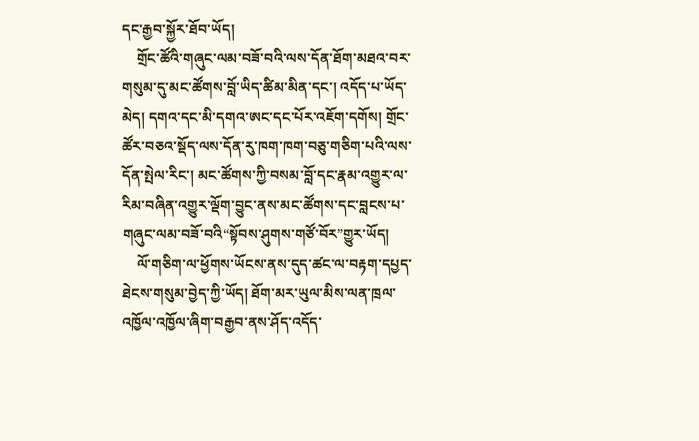དང་རྒྱབ་སྐྱོར་ཐོབ་ཡོད།
    གྲོང་ཚོའི་གཞུང་ལམ་བཟོ་བའི་ལས་དོན་ཐོག་མཐའ་བར་གསུམ་དུ་མང་ཚོགས་བློ་ཡིད་ཚིམ་མིན་དང་། འདོད་པ་ཡོད་མེད། དགའ་དང་མི་དགའ་ཨང་དང་པོར་འཇོག་དགོས། གྲོང་ཚོར་བཅའ་སྡོད་ལས་དོན་རུ་ཁག་ཁག་བཅུ་གཅིག་པའི་ལས་དོན་སྤེལ་རིང་། མང་ཚོགས་ཀྱི་བསམ་བློ་དང་རྣམ་འགྱུར་ལ་རིམ་བཞིན་འགྱུར་ལྡོག་བྱུང་ནས་མང་ཚོགས་དང་བླངས་པ་གཞུང་ལམ་བཟོ་བའི“སྟོབས་ཤུགས་གཙོ་བོར”གྱུར་ཡོད།
    ལོ་གཅིག་ལ་ཕྱོགས་ཡོངས་ནས་དུད་ཚང་ལ་བརྟག་དཔྱད་ཐེངས་གསུམ་བྱེད་ཀྱི་ཡོད། ཐོག་མར་ཡུལ་མིས་ལན་ཁྲལ་འཁྱོལ་འཁྱོལ་ཞིག་བརྒྱབ་ནས་ཤོད་འདོད་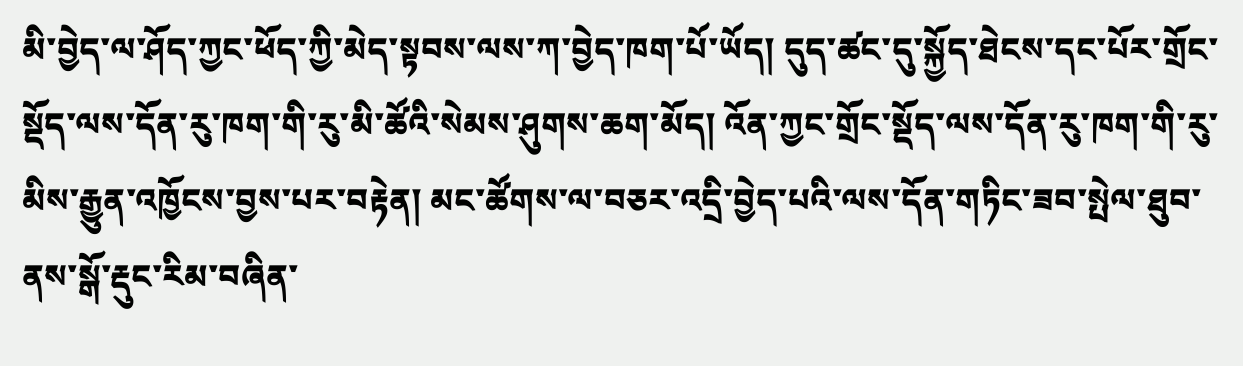མི་བྱེད་ལ་ཤོད་ཀྱང་ཕོད་ཀྱི་མེད་སྟབས་ལས་ཀ་བྱེད་ཁག་པོ་ཡོད། དུད་ཚང་དུ་སྐྱོད་ཐེངས་དང་པོར་གྲོང་སྡོད་ལས་དོན་རུ་ཁག་གི་རུ་མི་ཚོའི་སེམས་ཤུགས་ཆག་མོད། འོན་ཀྱང་གྲོང་སྡོད་ལས་དོན་རུ་ཁག་གི་རུ་མིས་རྒྱུན་འཁྱོངས་བྱས་པར་བརྟེན། མང་ཚོགས་ལ་བཅར་འདྲི་བྱེད་པའི་ལས་དོན་གཏིང་ཟབ་སྤེལ་ཐུབ་ནས་སྒོ་རྡུང་རིམ་བཞིན་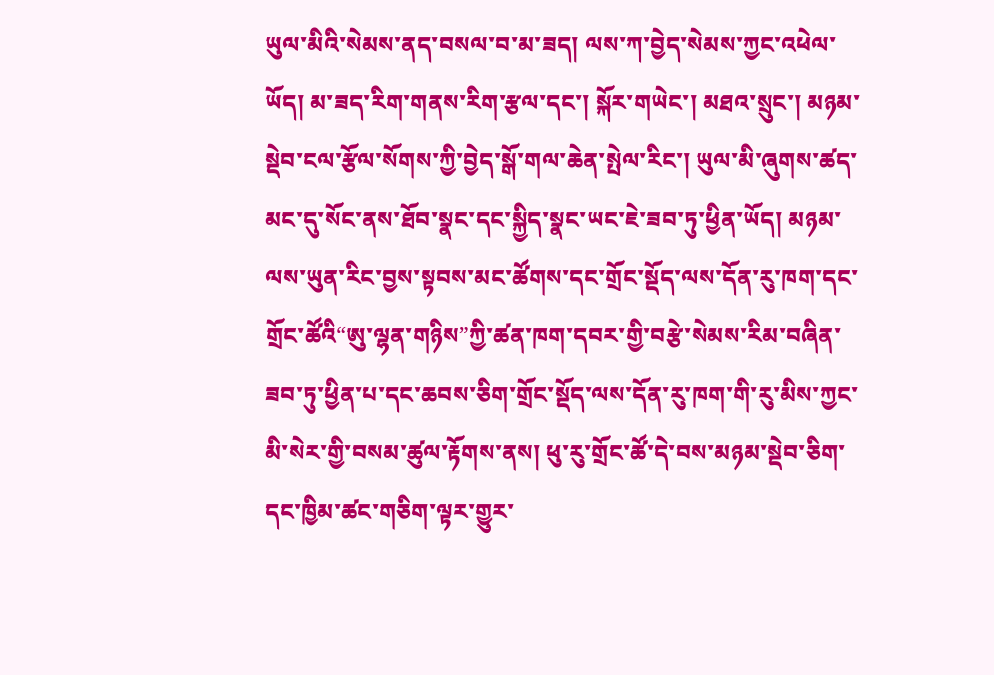ཡུལ་མིའི་སེམས་ནད་བསལ་བ་མ་ཟད། ལས་ཀ་བྱེད་སེམས་ཀྱང་འཕེལ་ཡོད། མ་ཟད་རིག་གནས་རིག་རྩལ་དང་། སྐོར་གཡེང་། མཐའ་སྲུང་། མཉམ་སྡེབ་ངལ་རྩོལ་སོགས་ཀྱི་བྱེད་སྒོ་གལ་ཆེན་སྤེལ་རིང་། ཡུལ་མི་ཞུགས་ཚད་མང་དུ་སོང་ནས་ཐོབ་སྣང་དང་སྐྱིད་སྣང་ཡང་ཇེ་ཟབ་ཏུ་ཕྱིན་ཡོད། མཉམ་ལས་ཡུན་རིང་བྱས་སྟབས་མང་ཚོགས་དང་གྲོང་སྡོད་ལས་དོན་རུ་ཁག་དང་གྲོང་ཚོའི“ཨུ་ལྷན་གཉིས”ཀྱི་ཚན་ཁག་དབར་གྱི་བརྩེ་སེམས་རིམ་བཞིན་ཟབ་ཏུ་ཕྱིན་པ་དང་ཆབས་ཅིག་གྲོང་སྡོད་ལས་དོན་རུ་ཁག་གི་རུ་མིས་ཀྱང་མི་སེར་གྱི་བསམ་ཚུལ་རྟོགས་ནས། ཕུ་རུ་གྲོང་ཚོ་དེ་བས་མཉམ་སྡེབ་ཅིག་དང་ཁྱིམ་ཚང་གཅིག་ལྟར་གྱུར་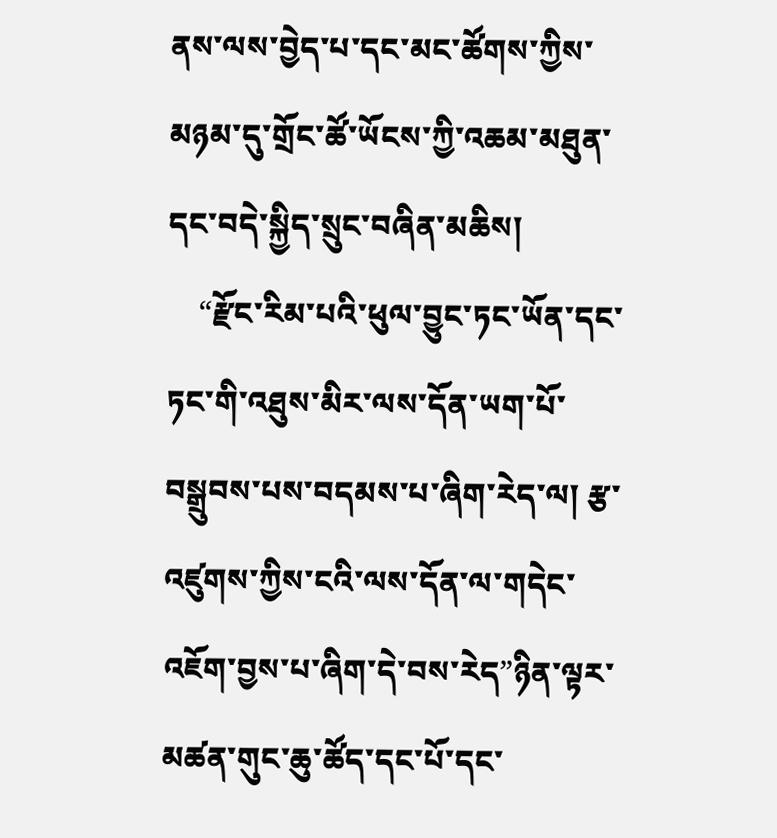ནས་ལས་བྱེད་པ་དང་མང་ཚོགས་ཀྱིས་མཉམ་དུ་གྲོང་ཚོ་ཡོངས་ཀྱི་འཆམ་མཐུན་དང་བདེ་སྐྱིད་སྲུང་བཞིན་མཆིས།
    “རྫོང་རིམ་པའི་ཕུལ་བྱུང་ཏང་ཡོན་དང་ཏང་གི་འཐུས་མིར་ལས་དོན་ཡག་པོ་བསྒྲུབས་པས་བདམས་པ་ཞིག་རེད་ལ། རྩ་འཛུགས་ཀྱིས་ངའི་ལས་དོན་ལ་གདེང་འཇོག་བྱས་པ་ཞིག་དེ་བས་རེད”ཉིན་ལྟར་མཚན་གུང་ཆུ་ཚོད་དང་པོ་དང་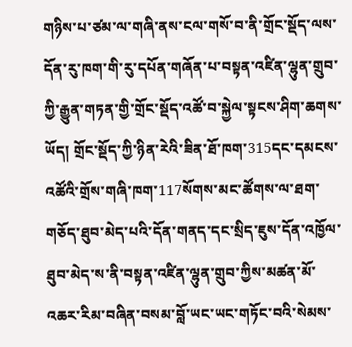གཉིས་པ་ཙམ་ལ་གཞི་ནས་ངལ་གསོ་བ་ནི་གྲོང་སྡོད་ལས་དོན་རུ་ཁག་གི་རུ་དཔོན་གཞོན་པ་བསྟན་འཛིན་ལྷུན་གྲུབ་ཀྱི་རྒྱུན་གཏན་གྱི་གྲོང་སྡོད་འཚོ་བ་སྐྱེལ་སྟངས་ཤིག་ཆགས་ཡོད། གྲོང་སྡོད་ཀྱི་ཉིན་རེའི་ཟིན་ཐོ་ཁག་315དང་དམངས་འཚོའི་གྲོས་གཞི་ཁག་117སོགས་མང་ཚོགས་ལ་ཐག་གཅོད་ཐུབ་མེད་པའི་དོན་གནད་དང་སྲིད་ཇུས་དོན་འཁྱོལ་ཐུབ་མེད་ས་ནི་བསྟན་འཛིན་ལྷུན་གྲུབ་ཀྱིས་མཚན་མོ་འཆར་རིམ་བཞིན་བསམ་བློ་ཡང་ཡང་གཏོང་བའི་སེམས་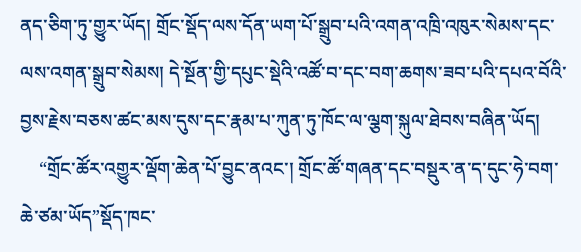ནད་ཅིག་ཏུ་གྱུར་ཡོད། གྲོང་སྡོད་ལས་དོན་ཡག་པོ་སྒྲུབ་པའི་འགན་འཁྲི་འཁུར་སེམས་དང་ལས་འགན་སྒྲུབ་སེམས། དེ་སྔོན་གྱི་དཔུང་སྡེའི་འཚོ་བ་དང་བག་ཆགས་ཟབ་པའི་དཔའ་བོའི་བྱས་རྗེས་བཅས་ཚང་མས་དུས་དང་རྣམ་པ་ཀུན་ཏུ་ཁོང་ལ་ལྕག་སྐུལ་ཐེབས་བཞིན་ཡོད།
    “གྲོང་ཚོར་འགྱུར་ལྡོག་ཆེན་པོ་བྱུང་ནའང་། གྲོང་ཚོ་གཞན་དང་བསྡུར་ན་ད་དུང་ཧེ་བག་ཆེ་ཙམ་ཡོད”སྡོད་ཁང་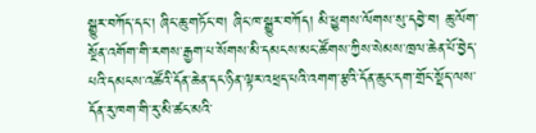སྒྱུར་བཀོད་དང་། ཞིང་ཆུ་གཏོང་བ། ཞིང་ཁ་སྒྱུར་བཀོད། མི་ཕྱུགས་ལོགས་སུ་དབྱེ་བ། ཆུ་ལོག་སྔོན་འགོག་གི་རགས་རྒྱག་པ་སོགས་མི་དམངས་མང་ཚོགས་ཀྱིས་སེམས་ཁྲལ་ཆེན་པོ་བྱེད་པའི་དམངས་འཚོའི་དོན་ཆེན་དང་ཉིན་ལྟར་འཕྲད་པའི་འགག་རྩའི་དོན་ཆུང་དག་གྲོང་སྡོད་ལས་དོན་རུ་ཁག་གི་རུ་མི་ཚང་མའི་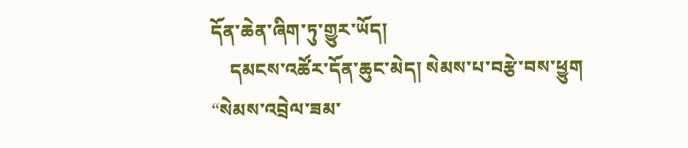དོན་ཆེན་ཞིག་ཏུ་གྱུར་ཡོད།
    དམངས་འཚོར་དོན་ཆུང་མེད། སེམས་པ་བརྩེ་བས་ཕྱུག “སེམས་འབྲེལ་ཟམ་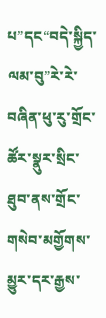པ”དང“བདེ་སྐྱིད་ལམ་བུ”རེ་རེ་བཞིན་ཕུ་རུ་གྲོང་ཚོར་སྣུར་སྲིང་ཐུབ་ནས་གྲོང་གསེབ་མགྱོགས་མྱུར་དར་རྒྱས་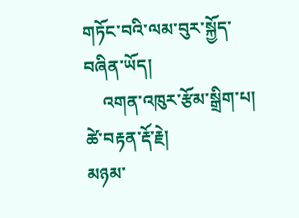གཏོང་བའི་ལམ་བུར་སྐྱོད་བཞིན་ཡོད།
    འགན་འཁུར་རྩོམ་སྒྲིག་པ། ཚེ་བརྟན་རྡོ་རྗེ།
མཉམ་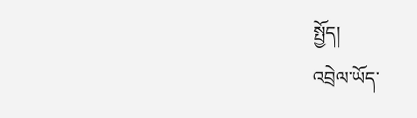སྤྱོད།
འབྲེལ་ཡོད་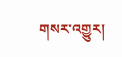གསར་འགྱུར།